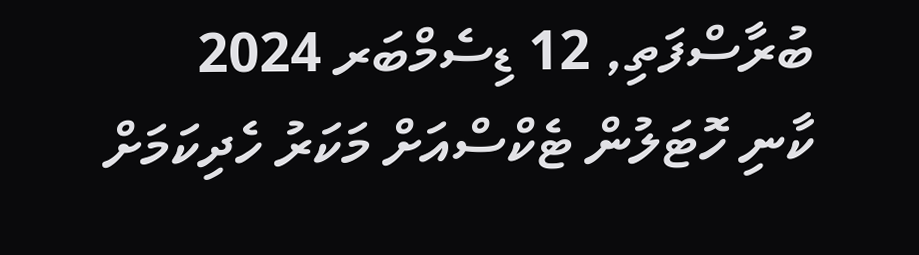ބުރާސްފަތި, 12 ޑިސެމްބަރ 2024
ކާނި ހޮޓަލުން ޓެކްސްއަށް މަކަރު ހެދިކަމަށް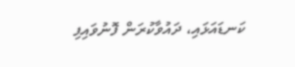ކަނޑައަޅައި، ދައުވާކުރަން ފޮނުވައިފި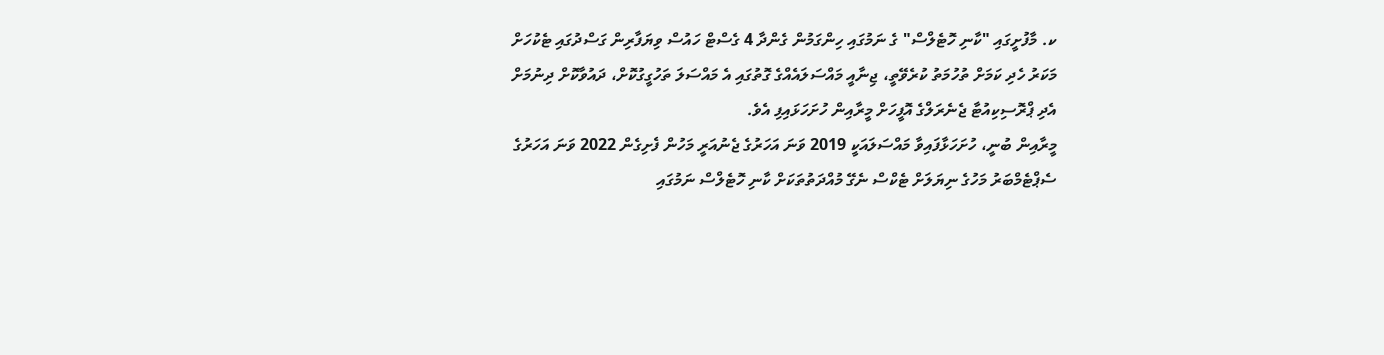ކ. މާފުށީގައި "ކާނި ހޮޓެލްސް" ގެ ނަމުގައި ހިންގަމުން ގެންދާ 4 ގެސްޓް ހައުސް ވިޔަފާރިން ގަސްދުގައި ޓެކުހަށް މަކަރު ހެދި ކަމަށް ތުހުމަތު ކުރެވޭތީ، ޖިނާއީ މައްސަލައެއްގެ ގޮތުގައި އެ މައްސަލަ ތަހުގީގުކޮށް، ދައުވާކޮށް ދިނުމަށް އެދި ޕްރޮސިކިއުޓާ ޖެނެރަލްގެ އޮފީހަށް މީރާއިން ހުށަހަޅައިފި އެވެ.
މީރާއިން ބުނީ، ހުށަހަޅާފައިވާ މައްސަލައަކީ 2019 ވަނަ އަހަރުގެ ޖެނުއަރީ މަހުން ފެށިގެން 2022 ވަނަ އަހަރުގެ ސެޕްޓެމްބަރު މަހުގެ ނިޔަލަށް ޓެކްސް ނެގޭ މުއްދަތުތަކަށް ކާނި ހޮޓެލްސް ނަމުގައި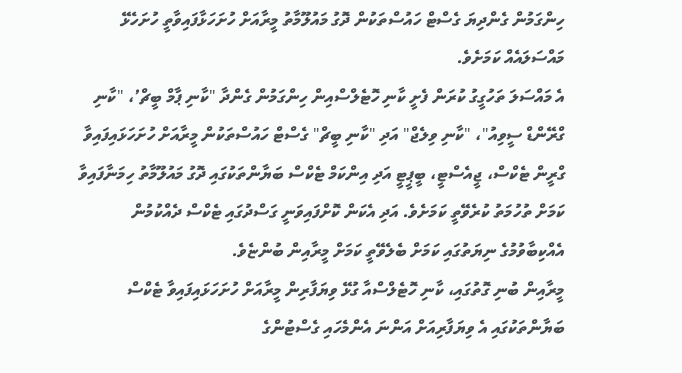ހިންގަމުން ގެންދިޔަ ގެސްޓް ހައުސްތަކުން ދޮގު މައުލޫމާތު މީރާއަށް ހުށަހަޅާފައިވާތީ ހުށަހެޅޭ މައްސަލައެއް ކަމަށެވެ.
އެ މައްސަލަ ތަހުގީގު ކުރަން ފެށީ ކާނި ހޮޓެލްސްއިން ހިންގަމުން ގެންދާ "ކާނި ޕާމް ބީޗް’، "ކާނި ގްރޭންޑް ސީވިއު"، "ކާނި ވިލެޖް" އަދި "ކާނި ބީޗް" ގެސްޓް ހައުސްތަކުން މީރާއަށް ހުށަހަޅައިފައިވާ ގްރީން ޓެކްސް، ޖީއެސްޓީ، ބީޕީޓީ އަދި އިންކަމް ޓެކްސް ބަޔާންތަކުގައި ދޮގު މައުލޫމާތު ހިމަނާފައިވާ ކަމަށް ތުހުމަތު ކުރެވޭތީ ކަމަށެވެ. އަދި އެކަން ކޮށްފައިވަނީ ގަސްދުގައި ޓެކްސް ދެއްކުމުން އެއްކިބާވުމުގެ ނިޔަތުގައި ކަމަށް ބެލެވޭތީ ކަމަށް މީރާއިން ބުންޏެވެ.
މީރާއިން ބުނި ގޮތުގައި، ކާނި ހޮޓެލްސްއާ ގުޅޭ ވިޔަފާރިން މީރާއަށް ހުށަހަޅައިފައިވާ ޓެކްސް ބަޔާންތަކުގައި އެ ވިޔަފާރިއަށް އަންނަ އެންމެހައި ގެސްޓުންގެ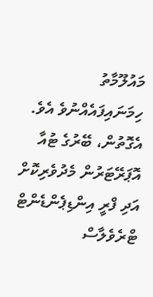މައުލޫމާތު ހިމަނައިފައެއްނުވެ އެވެ. އެގޮތުން، ބޭރުގެ ޓުއާ އޮޕަރޭޓަރުން މެދުވެރިކޮށް އަދި ފްރީ އިންޑިޕެންޑެންޓް ޓްރެވެލާސް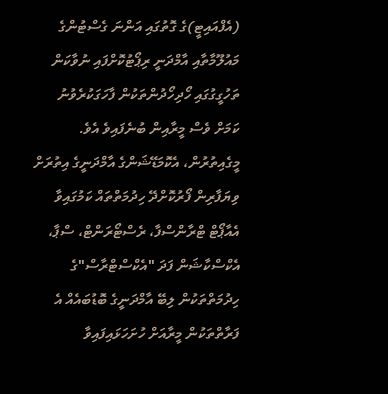(އެފްއައިޓީ)ގެ ގޮތުގައި އަންނަ ގެސްޓުންގެ މައުލޫމާތާއި އާމްދަނީ ރިޕޯޓުކޮށްފައި ނުވާކަން ތަހުގީގުގައި ހޯދިހޯދުންތަކުން ފާހަގަކުރެވުނު ކަމަށް ވެސް މީރާއިން ބުނެފައިވެ އެވެ.
މީގެއިތުރުން، އެކޮމަޑޭޝަންގެ އާމްދަނީގެ އިތުރަށް ވިޔަފާރިން ފޯރުކޮށްދޭ ހިދުމަތްތައް ކަމުގައިވާ އެއާޕޯޓް ޓްރާންސްފާ، ރެސްޓޯރަންޓް، ސްޕާ، އެކްސްކާޝަން ފަދަ "އެކްސްޓްރާސް"ގެ ހިދުމަތްތަކުން ލިބޭ އާމްދަނީގެ ބޮޑުބައެއް އެ ފަރާތްތަކުން މީރާއަށް ހުށަހަޅައިފައިވާ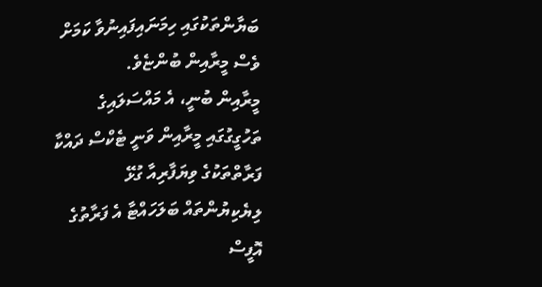ބަޔާންތަކުގައި ހިމަނައިފައިނުވާ ކަމަށް ވެސް މީރާއިން ބުންޏެވެ.
މީރާއިން ބުނީ، އެ މައްސަލައިގެ ތަހުގީގުގައި މީރާއިން ވަނީ ޓެކްސް ދައްކާ ފަރާތްތަކުގެ ވިޔަފާރިއާ ގުޅޭ ލިޔެކިޔުންތައް ބަލަހައްޓާ އެ ފަރާތުގެ އޮފީސް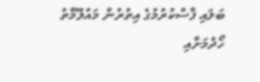ބަލައި ފާސްކުރުމުގެ އިތުރުން މައުލޫމާތު ހޯދުމަށާއި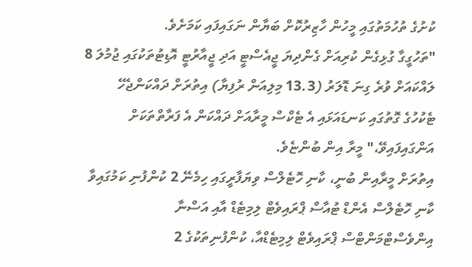ކުށުގެ ތުހުމަތުގައި މީހުން ހާޒިރުކޮށް ބަޔާން ނަގައިފައި ކަމަށެވެ.
"ތަހުގީގާ ގުޅިގެން ކުރިއަށް ގެންދިޔަ ޖީއެސްޓީ އަދި ޖީއާރުޓީ އޮޑިޓުތަކުގައި ޖުމުލަ 8 ލައްކައަށް ވުރެ ގިނަ ޑޮލަރު (13.3 މިލިއަން ރުފިޔާ) އިތުރަށް ދައްކަންޖެހޭ ޓެކުހުގެ ގޮތުގައި ކަނޑައަޅައި އެ ޓެކްސް މީރާއަށް ދައްކަން އެ ފަރާތްތަކަށް އަންގައިފައިވޭ،" މީރާ އިން ބުންޏެވެ.
އިތުރަށް މީރާއިން ބުނީ، ކާނި ހޮޓެލްސް ވިޔަފާރީގައި ހިމެނޭ 2 ކުންފުނި ކަމުގައިވާ ކާނި ހޮޓެލްސް އެންޑް ޓުއާސް ޕްރައިވެޓް ލިމިޓެޑް އާއި އަސްނާ އިންވެސްޓްމަންޓްސް ޕްރައިވެޓް ލިމިޓެޑްއާ، ކުންފުނިތަކުގެ 2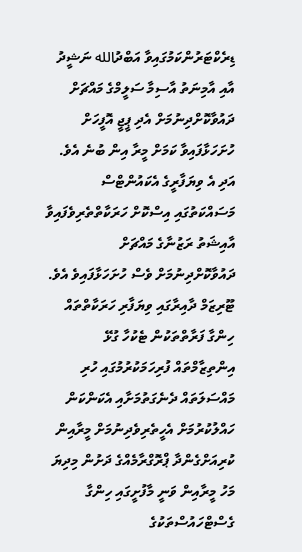ޑިރެކްޓަރުންކަމުގައިވާ އަބްދުالله ނަޝީދު އާއި އާމިނަތު އާސިމާ ސަލީމްގެ މައްޗަށް ދައުވާކޮށްދިނުމަށް އެދި ޕީޖީ އޮފީހަށް ހުށަހަޅާފައިވާ ކަމަށް މީރާ އިން ބުނެ އެވެ.
އަދި އެ ވިޔަފާރީގެ އެކައުންޓްސް މަސައްކަތުގައި އިސްކޮށް ހަރަކާތްތެރިވެފައިވާ އާއިޝަތު ރަޒުނާގެ މައްޗަށް ދައުވާކޮށްދިނުމަށް ވެސް ހުށަހަޅާފައިވެ އެވެ.
ޓޫރިޒަމް ދާއިރާގައި ވިޔަފާރި ހަރަކާތްތައް ހިންގާ ފަރާތްތަކުން ޓެކުހާ ގުޅޭ އިންތިޒާމްތައް ފުރިހަމަކުރުމުގައި ހުރި މައްސަލަތައް ދެނެގަތުމަށާއި އެކަންކަން ހައްލުކުރުމަށް އެހީތެރިވެދިނުމަށް މީރާއިން ކުރިއަށްގެންދާ ޕްރޮގްރާމެއްގެ ދަށުން މިދިޔަ މަހު މީރާއިން ވަނީ މާފުށީގައި ހިންގާ ގެސްޓްހައުސްތަކުގެ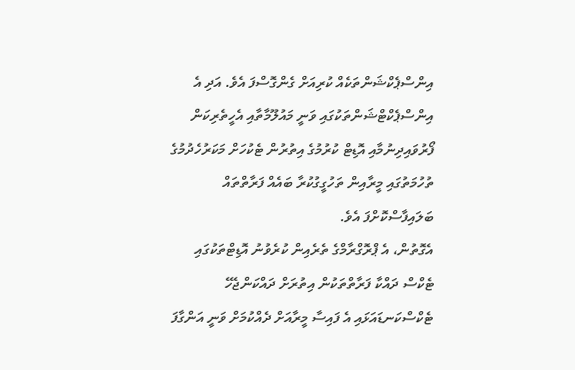އިންސްޕެކްޝަންތަކެއް ކުރިއަށް ގެންގޮސްފަ އެވެ. އަދި އެ އިންސްޕެކްޓްޝަންތަކުގައި ވަނީ މައުލޫމާތާއި އެހީތެރިކަން ފޯރުވައިދިނުމާއި އޮޑިޓް ކުރުމުގެ އިތުރުން ޓެކުހަށް މަކަރުހެދުމުގެ ތުހުމަތުގައި މީރާއިން ތަހުގީގުކުރާ ބައެއް ފަރާތްތައް ބަލައިފާސްކޮށްފަ އެވެ.
އެގޮތުން، އެ ޕްރޮގްރާމްގެ ތެރެއިން ކުރެވުނު އޮޑިޓްތަކުގައި ޓެކްސް ދައްކާ ފަރާތްތަކުން އިތުރަށް ދައްކަންޖެހޭ ޓެކްސްކަނޑައަޅައި އެ ފައިސާ މީރާއަށް ދެއްކުމަށް ވަނީ އަންގާފަ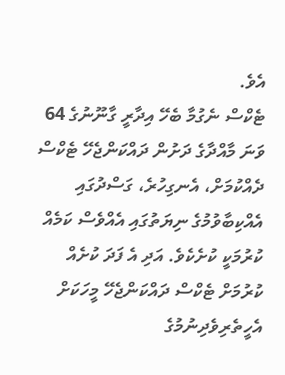އެވެ.
ޓެކްސް ނެގުމާ ބެހޭ އިދާރީ ގާނޫނުގެ 64 ވަނަ މާއްދާގެ ދަށުން ދައްކަންޖެހޭ ޓެކްސް ދެއްކުމަށް، އެނގިހުރެ، ގަސްދުގައި އެއްކިބާވުމުގެ ނިޔަތުގައި އެއްވެސް ކަމެއް ކުރުމަކީ ކުށެކެވެ. އަދި އެ ފަދަ ކުށެއް ކުރުމަށް ޓެކްސް ދައްކަންޖެހޭ މީހަކަށް އެހީތެރިވެދިނުމުގެ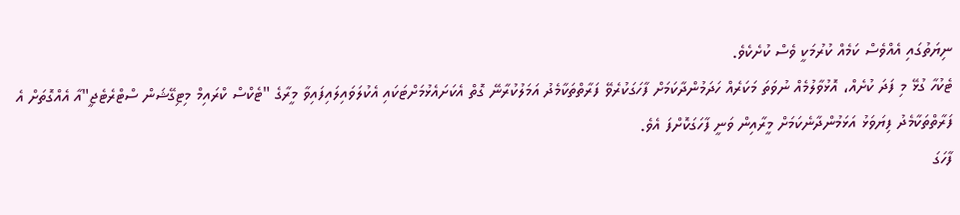ނިޔަތުގައި އެއްވެސް ކަމެއް ކުރުމަކީ ވެސް ކުށެކެވެ.
ޓެކުހާ ގުޅޭ މި ފަދަ ކުށެއް، އޮޅުވާލުމެއް ނުވަތަ މަކަރެއް ހަދަމުންދާކަމަށް ފާހަގަކުރެވޭ ފަރާތްތަކާމެދު އަމަލުކުރާނޭ ގޮތް އެކަށައެޅުމަށްޓަކައި އެކުލަވައިލައިފައިވާ މީރާގެ "ޓެކްސް ކްރައިމް މިޓިގޭޝަން ސްޓްރެޓެޖީ"އާ އެއްގޮތަށް އެ ފަރާތްތަކާމެދު ފިޔަވަޅު އަޅަމުންދާނެކަމަށް މީރާއިން ވަނީ ފާހަގަކޮށްފަ އެވެ.
ފާހަގަ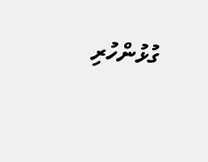ގުޅުންހުރި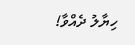ހިޔާލު ދެއްވާ!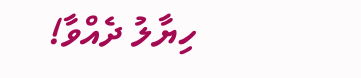ހިޔާލު ދެއްވާ!